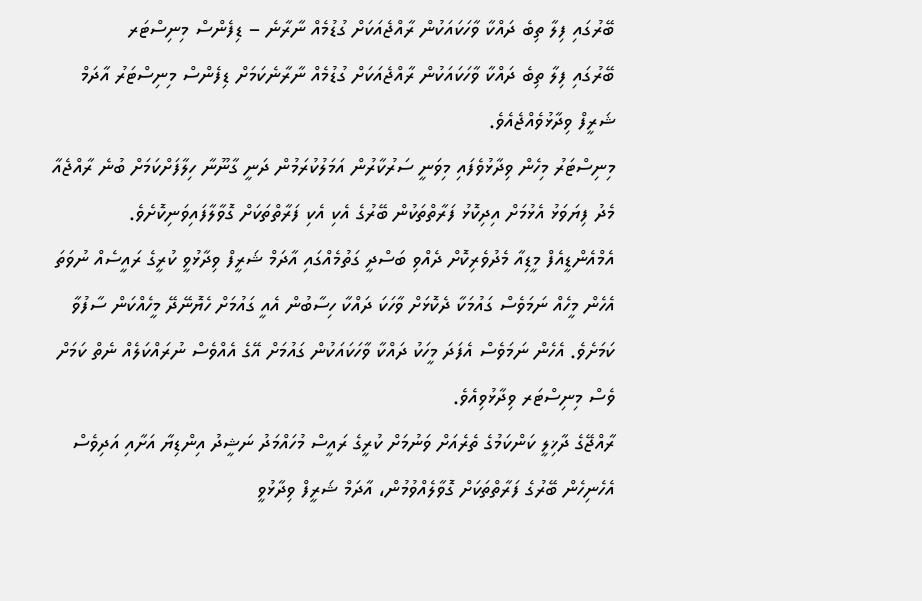ބޭރުގައި ފިލާ ތިބެ ދައްކާ ވާހަކައަކުން ރާއްޖެއަކަށް ގުޑުމެއް ނާރާނެ – ޑިފެންސް މިނިސްޓަރ
ބޭރުގައި ފިލާ ތިބެ ދައްކާ ވާހަކައަކުން ރާއްޖެއަކަށް ގުޑުމެއް ނާރާނެކަމަށް ޑިފެންސް މިނިސްޓަރު އާދަމް ޝަރީފް ވިދާޅުވެއްޖެއެވެ.
މިނިސްޓަރު މިހެން ވިދާޅުވެފައި މިވަނީ ސަރުކާރުން އަމަލުކުރަމުން ދަނީ ގާނޫނާ ހިލާފަށްކަމަށް ބުނެ ރާއްޖެއާ މެދު ފިޔަވަޅު އެޅުމަށް އިދިކޮޅު ފަރާތްތަކުން ބޭރުގެ އެކި އެކި ފަރާތްތަކަށް ގޮވާލާފައިވަނިކޮށެވެ.
އެމްއެންޑީއެފް މީޑިއާ މެދުވެރިކޮށް ދެއްވި ބަސްދީ ގަތުމެއްގައި އާދަމް ޝަރީފް ވިދާޅުވީ ކުރީގެ ރައީސެއް ނުވަތަ އެހެން މީހެއް ނަމަވެސް ގައުމަކާ ދެކޮޅަށް ވާހަކަ ދައްކާ ހިސާބުން އެއީ ގައުމަށް ހެޔޮނޭދޭ މީހެއްކަން ސާފުވާ ކަމަށެވެ. އެހެން ނަމަވެސް އެފަދަ މީހަކު ދައްކާ ވާހަކައަކުން ގައުމަށް އޭގެ އެއްވެސް ނުރައްކަލެއް ނެތް ކަމަށް ވެސް މިނިސްޓަރ ވިދާޅުވިއެވެ.
ރާއްޖޭގެ ދާޚިލީ ކަންކަމުގެ ތެރެއަށް ވަނުމަށް ކުރީގެ ރައީސް މުހައްމަދު ނަޝީދު އިންޑިޔާ އަށާއި އަދިވެސް އެހެނިހެން ބޭރުގެ ފަރާތްތަކަށް ގޮވާލެއްވުމުން، އާދަމް ޝަރީފް ވިދާޅުވީ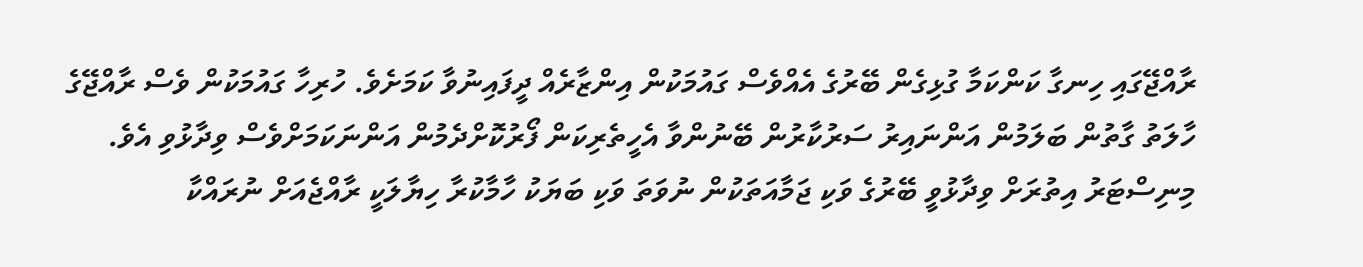ރާއްޖޭގައި ހިނގާ ކަންކަމާ ގުޅިގެން ބޭރުގެ އެއްވެސް ގައުމަކުން އިންޒާރެއް ދީފައިނުވާ ކަމަށެވެ. ހުރިހާ ގައުމަކުން ވެސް ރާއްޖޭގެ ހާލަތު ގާތުން ބަލަމުން އަންނައިރު ސަރުކާރުން ބޭނުންވާ އެހީތެރިކަން ފޯރުކޮށްދެމުން އަންނަކަމަށްވެސް ވިދާޅުވި އެވެ.
މިނިސްޓަރު އިތުރަށް ވިދާޅުވީ ބޭރުގެ ވަކި ޖަމާއަތަކުން ނުވަތަ ވަކި ބަޔަކު ހާމާކުރާ ހިޔާލަކީ ރާއްޖެއަށް ނުރައްކާ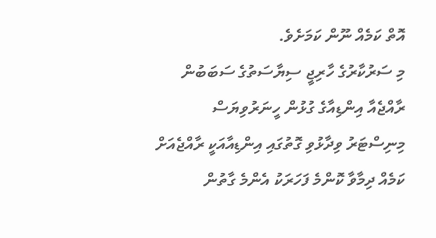އޮތް ކަމެއް ނޫން ކަމަށެވެ.
މި ސަރުކާރުގެ ހާރިޖީ ސިޔާސަތުގެ ސަބަބުން ރާއްޖެއާ އިންޑިއާގެ ގުޅުން ހީނަރުވިޔަސް މިނިސްޓަރު ވިދާޅުވި ގޮތުގައި އިންޑިއާއަކީ ރާއްޖެއަށް ކަމެއް ދިމާވާ ކޮންމެ ފަހަރަކު އެންމެ ގާތުން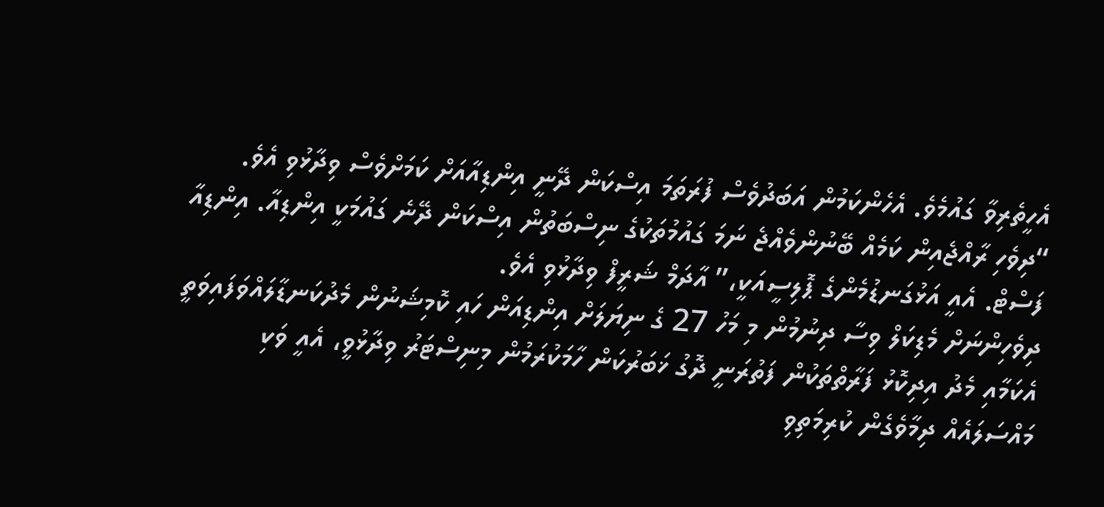އެހީތެރިވާ ގައުމެވެ. އެހެންކަމުން އަބަދުވެސް ފުރަތަމަ އިސްކަން ދޭނީ އިންޑިއާއަށް ކަމަށްވެސް ވިދާޅުވި އެވެ.
“ދިވެހި ރާއްޖެއިން ކަމެއް ބޭނުންވެއްޖެ ނަމަ ގައުމުތަކުގެ ނިސްބަތުން އިސްކަން ދޭނެ ގައުމަކީ އިންޑިއާ. އިންޑިއާ ފަސްޓް. އެއީ އަޅުގަނޑުމެންގެ ޕޮލިސީއަކީ،” އާދަމް ޝަރީފް ވިދާޅުވި އެވެ.
ދިވެހިންނަށް މެޑިކަލް ވިސާ ދިނުމުން މި މަހު 27 ގެ ނިޔަލަށް އިންޑިއަން ހައި ކޮމިޝަނުން މެދުކަނޑާލައްވަފައިވަތީ އެކަމާއި މެދު އިދިކޮޅު ފަރާތްތަކުން ފަތުރަނީ ދޮގު ޚަބަރުކަން ހާމަކުރަމުން މިނިސްޓަރު ވިދާޅުވީ، އެއީ ވަކި މައްސަލައެއް ދިމާވެގެން ކުރިމަތިވި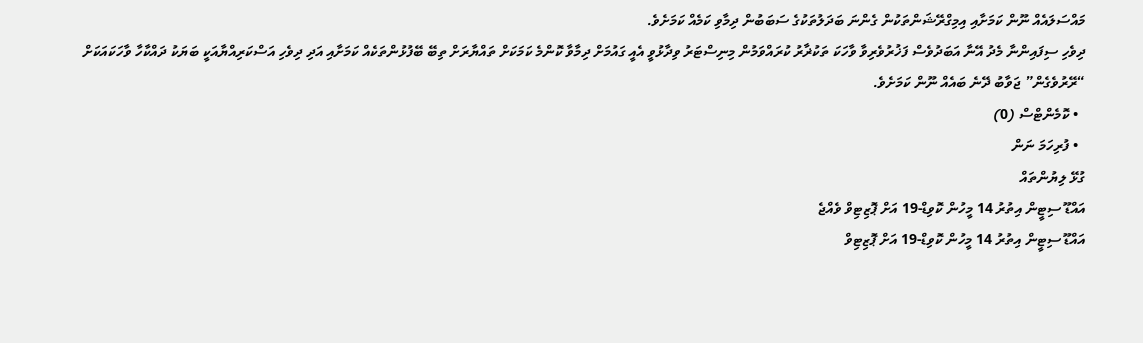މައްސަލައެއް ނޫން ކަމަށާއި އިމިގްރޭޝަންތަކުން ގެންނަ ބަދަލުތަކުގެ ސަބަބުން ދިމާވި ކަމެއް ކަމަށެވެ.
ދިވެހި ސިފައިންނާ މެދު އޭނާ އަބަދުވެސް ފަޚުރުވެރިވާ ވާހަކަ ތަކުޜާރު ކުރައްވަމުން މިނިސްޓަރު ވިދާޅުވީ އެއީ ގައުމަށް ދިމާވާ ކޮންމެ ކަމަކަށް ތައްޔާރަށް ތިބޭ ބޭފުޅުންތަކެއް ކަމަށާއި އަދި ދިވެހި އަސްކަރިއްޔާއަކީ ބަޔަކު ދައްކާހާ ވާހަކައަކަށް “ރޭރުވެގެން” ޖަވާބު ދޭނެ ބައެއް ނޫން ކަމަށެވެ.
  • ކޮމެންޓްސް (0)
  • ފުރިހަމަ ނަން
ގުޅޭ ލިޔުންތައް
އައްޑޫ ސިޓީން އިތުރު 14 މީހުން ކޮވިޑް-19 އަށް ޕޮޒިޓިވް ވެއްޖެ
އައްޑޫ ސިޓީން އިތުރު 14 މީހުން ކޮވިޑް-19 އަށް ޕޮޒިޓިވް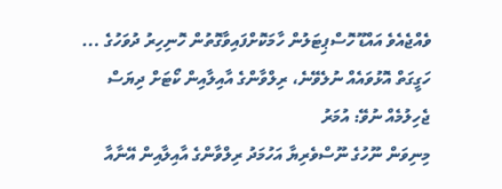ވެއްޖެއެވެ އައްޑޫ ހޮސްޕިޓަލުން ހާމަކޮށްފައިވާގޮތުން ހޮނިހިރު ދުވަހުގެ ...
ހަގީގަތް އޮޅުވައެއް ނުލެވޭނެ، ރިލްވާންގެ އާއިލާއިން ކޯޓަށް ދިޔަސް ޖެހިލުމެއް ނުވޭ: އުމަރު
މިނިވަން ނޫހުގެ ނޫސްވެރިޔާ އަހުމަދު ރިލްވާންގެ އާއިލާއިން އޭނާއާ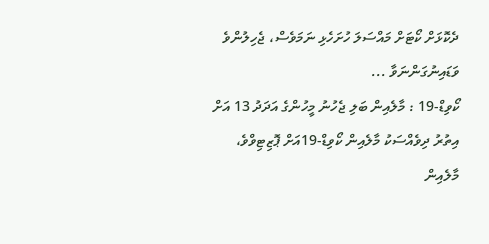ދެކޮޅަށް ކޯޓަށް މައްސަލަ ހުށަހެޅި ނަމަވެސް، ޖެހިލުންވެ ވަޑައިނުގަންނަވާ ...
ކޯވިޑް-19 : މާލެއިން ބަލި ޖެހުނު މީހުންގެ އަދަދު 13 އަށް
އިތުރު ދިވެއްސަކު މާލެއިން ކޯވިޑް-19އަށް ޕޮޒިޓިވްވެ، މާލެއިން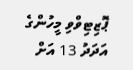ޕޮޒިޓިވްވި މީހުންގެ އަދަދު 13 އަށް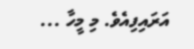އަރައިފިއެވެ. މި މީހާ ...